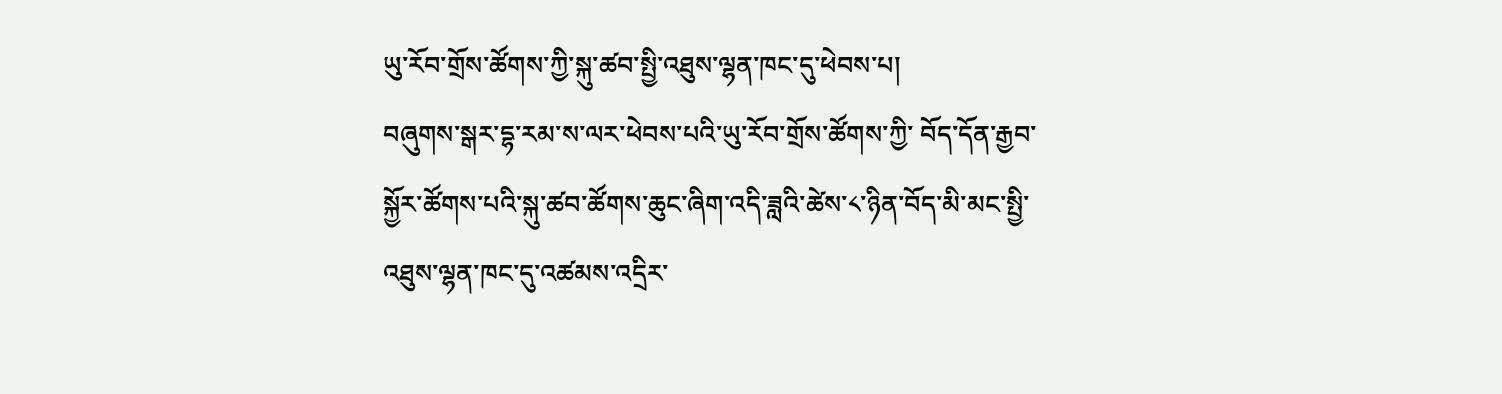ཡུ་རོབ་གྲོས་ཚོགས་ཀྱི་སྐུ་ཚབ་སྤྱི་འཐུས་ལྷན་ཁང་དུ་ཕེབས་པ།
བཞུགས་སྒར་དྷ་རམ་ས་ལར་ཕེབས་པའི་ཡུ་རོབ་གྲོས་ཚོགས་ཀྱི་ བོད་དོན་རྒྱབ་སྐྱོར་ཚོགས་པའི་སྐུ་ཚབ་ཚོགས་ཆུང་ཞིག་འདི་ཟླའི་ཚེས་༨་ཉིན་བོད་མི་མང་སྤྱི་འཐུས་ལྷན་ཁང་དུ་འཚམས་འདྲིར་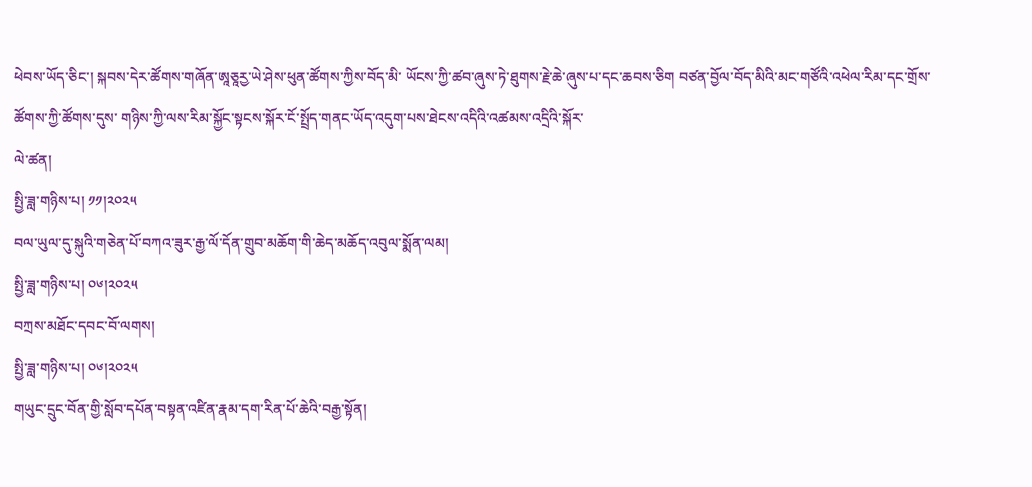ཕེབས་ཡོད་ཅིང་། སྐབས་དེར་ཚོགས་གཞོན་ཨཱཅཱརྱ་ཡེ་ཤེས་ཕུན་ཚོགས་ཀྱིས་བོད་མི་ ཡོངས་ཀྱི་ཚབ་ཞུས་ཏེ་ཐུགས་རྗེ་ཆེ་ཞུས་པ་དང་ཆབས་ཅིག བཙན་བྱོལ་བོད་མིའི་མང་གཙོའི་འཕེལ་རིམ་དང་གྲོས་ཚོགས་ཀྱི་ཚོགས་དུས་ གཉིས་ཀྱི་ལས་རིམ་སྐྱོང་སྟངས་སྐོར་ངོ་སྤྲོད་གནང་ཡོད་འདུག་པས་ཐེངས་འདིའི་འཚམས་འདྲིའི་སྐོར་
ལེ་ཚན།
སྤྱི་ཟླ་གཉིས་པ། ༡༡།༢༠༢༥
བལ་ཡུལ་དུ་སྐུའི་གཅེན་པོ་བཀའ་ཟུར་རྒྱ་ལོ་དོན་གྲུབ་མཆོག་གི་ཆེད་མཆོད་འབུལ་སྨོན་ལམ།
སྤྱི་ཟླ་གཉིས་པ། ༠༦།༢༠༢༥
བཀྲས་མཐོང་དབང་བོ་ལགས།
སྤྱི་ཟླ་གཉིས་པ། ༠༦།༢༠༢༥
གཡུང་དྲུང་བོན་གྱི་སློབ་དཔོན་བསྟན་འཛིན་རྣམ་དག་རིན་པོ་ཆེའི་བརྒྱ་སྟོན།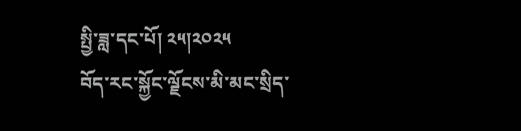སྤྱི་ཟླ་དང་པོ། ༢༥།༢༠༢༥
བོད་རང་སྐྱོང་ལྗོངས་མི་མང་སྲིད་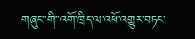གཞུང་་གི་་འགོ་ཁྲིད་ལ་འཕོ་འགྱུར་བཏང་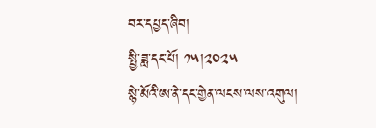བར་དཔྱད་ཞིབ།
སྤྱི་ཟླ་དང་པོ། ༡༥།༢༠༢༥
སྙེ་མོའི་ཨ་ནེ་དང་གྱེན་ལངས་ལས་འགུལ།